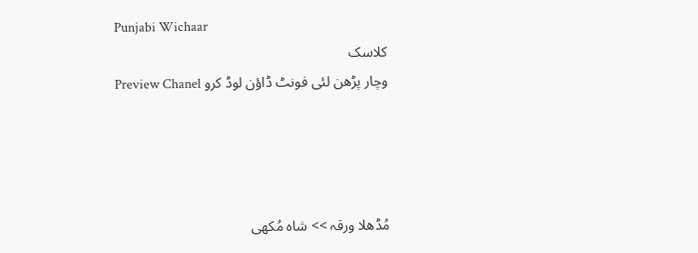Punjabi Wichaar
کلاسک
وچار پڑھن لئی فونٹ ڈاؤن لوڈ کرو Preview Chanel




مُڈھلا ورقہ >> شاہ مُکھی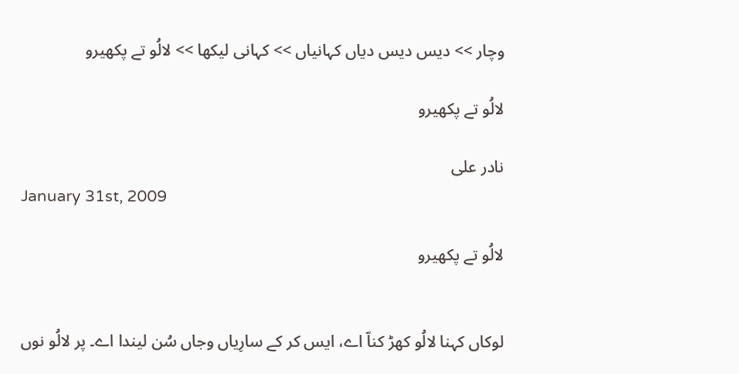وچار >> دیس دیس دیاں کہانیاں >> کہانی لیکھا >> لالُو تے پکھیرو

لالُو تے پکھیرو

نادر علی
January 31st, 2009

لالُو تے پکھیرو


لوکاں کہنا لالُو کھڑ کناّ اے، ایس کر کے سارِیاں وجاں سُن لیندا اے۔ پر لالُو نوں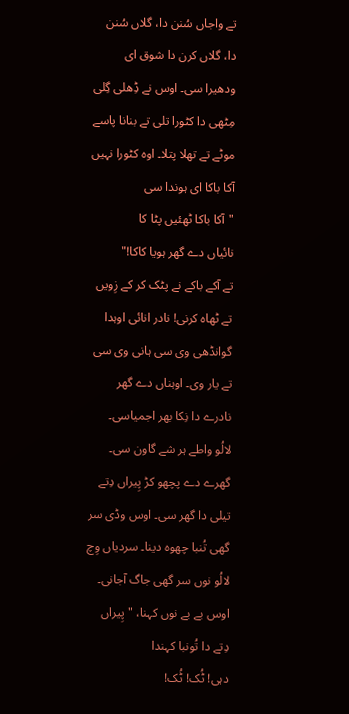تے واجاں سُنن دا، گلاں سُنن دا، گلاں کرن دا شوق ای ودھیرا سی۔ اوس نے ڈِھلی گِلی مِٹھی دا کٹورا تلی تے بنانا پاسے موٹے تے تھلا پتلا۔ اوہ کٹورا نہیں آکا باکا ای ہوندا سی
"آکا باکا ٹھئیں پٹا کا
نائیاں دے گھر ہویا کاکا!"
تے آکے باکے نے پٹک کر کے زِویں تے ٹھاہ کرنی! نادر انائی اوہدا گوانڈھی وی سی ہانی وی سی تے یار وی۔ اوہناں دے گھر نادرے دا نِکا بھر اجمیاسی۔
لالُو واطے ہر شے گاون سی۔ گھرے دے پچھو کڑ پِیراں دِتے تیلی دا گھر سی۔ اوس وڈی سر گھی تُنبا چھوہ دینا۔ سردیاں وِچ لالُو نوں سر گھی جاگ آجانی۔ اوس بے بے نوں کہنا، "پِیراں دِتے دا تُونبا کہندا
دہی! ٹُک! ٹُک!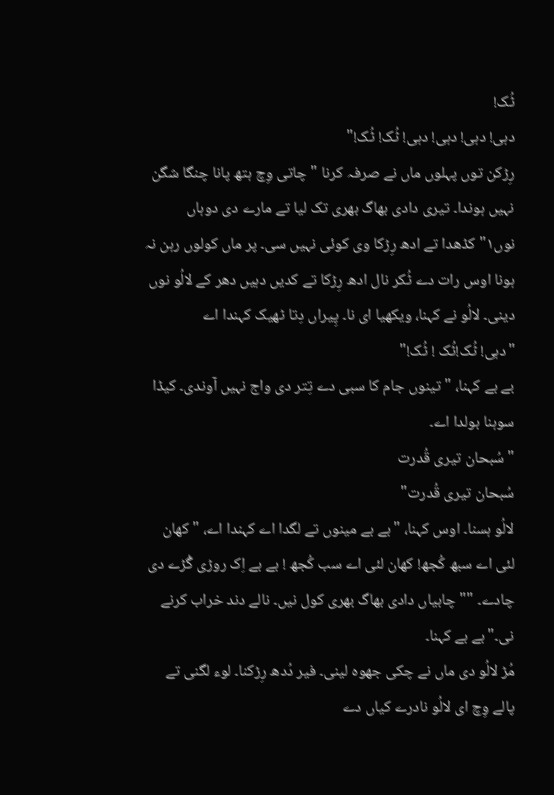ٹُک!
دہی! دہی! دہی! دہی! ٹُک! ٹُک!"
رِڑکن توں پہلوں ماں نے صرفہ کرنا "چاتی وِچ ہتھ پانا چنگا شگن نہیں ہوندا۔ تیری دادی بھاگ بھری تک لیا تے مارے دی دوہاں نوں١"کڈھدا تے ادھ رِڑکا وی کوئی نہیں سی۔ پر ماں کولوں رہن نہ ہونا اوس رات دے ٹُکر نال ادھ رِڑکا تے کدیں دہیں دھر کے لالُو نوں دینی۔ لالُو نے کہنا، ویکھیا ای نا۔ پِیراں دِتا ٹھیک کہندا اے
"دہی! ٹُک!ٹُک ! ٹُک!"
بے بے کہنا، "تینوں جام کا سبی دے تِتر دی واج نہیں آوندی۔ کیڈا سوہنا بولدا اے۔
"سُبحان تیری قُدرت
سُبحان تیری قُدرت"
لالُو ہسنا۔ اوس کہنا، "بے بے مینوں تے لگدا اے کہندا اے، "کھان لئی اے سبھ کُجھ! کھان لئی اے سب کُجھ ! بے بے اِک روڑی گُڑے دی چادے۔ ""چابیاں دادی بھاگ بھری کول نیں۔ نالے دند خراب کرنے نی۔"بے بے کہنا۔
مُڑ لالُو دی ماں نے چکی جھوہ لینی۔ فیر دُدھ رِڑکنا۔ لوء لگنی تے پالے وِچ ای لالُو نادرے کیاں دے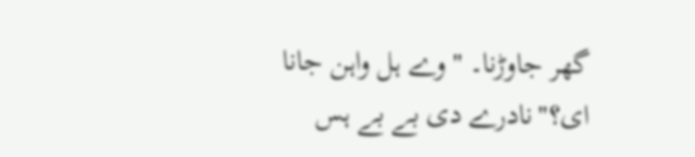گھر جاوڑنا۔ "وے ہل واہن جانا ای؟"نادرے دی بے بے ہس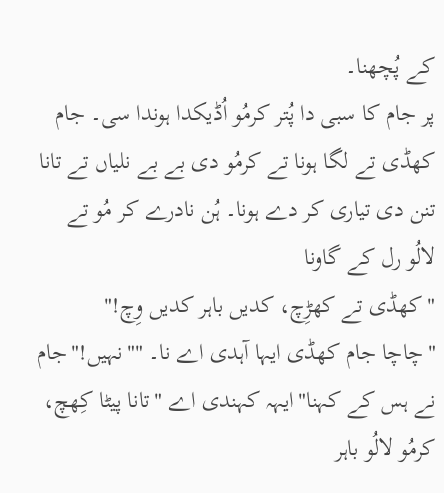کے پُچھنا۔
پر جام کا سبی دا پُتر کرمُو اُڈیکدا ہوندا سی۔ جام کھڈی تے لگا ہونا تے کرمُو دی بے بے نلیاں تے تانا تنن دی تیاری کر دے ہونا۔ ہُن نادرے کر مُو تے لالُو رل کے گاونا
"کھڈی تے کھڑِچ، کدیں باہر کدیں وِچ!"
"چاچا جام کھڈی ایہا آہدی اے نا۔ ""نہیں!"جام نے ہس کے کہنا"ایہہ کہندی اے "تانا پیٹا کِھچ، کرمُو لالُو باہر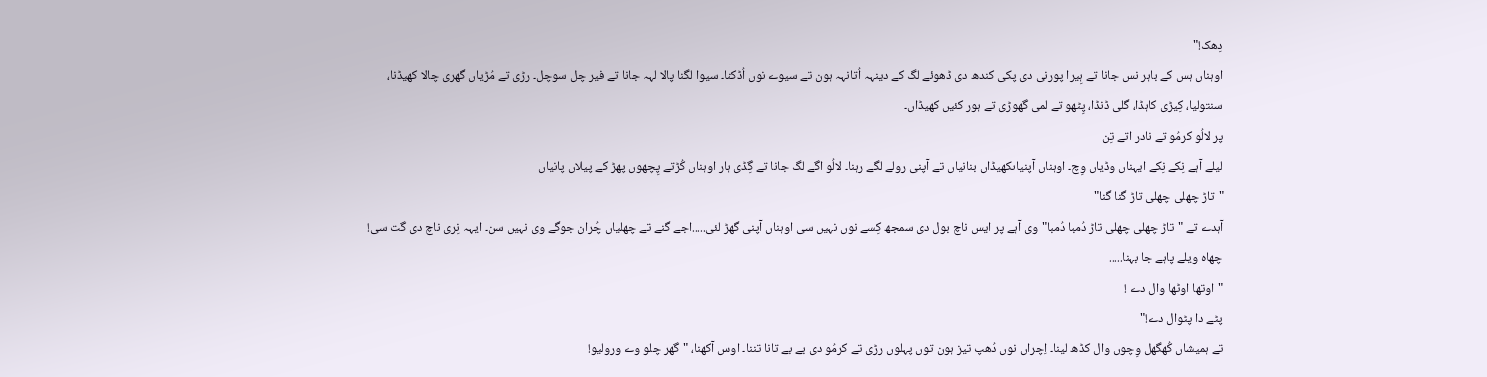دِھک!"
اوہناں ہس کے باہر نس جانا تے ہِیرا پورنی دی پکی کندھ دی ڈھوئے لگ کے دینہہ اُتانہہ ہون تے سیوے نوں اُڈکنا۔ سیوا لگنا پالا لہہ جانا تے فیر چل سوچل۔ رڑی تے مُڑیاں گھری چالا کھیڈنا، سنتولیا، کِیڑی کاہڈا، گلی ڈنڈا، پِٹھو تے لمی گھوڑی تے ہور کئیں کھیڈاں۔
پر لالُو کرمُو تے نادر اتے تِن
لیلے آہے نِکے نِکے ایہناں وڈیاں وِچ۔ اوہناں آپنیاںکھیڈاں بنانیاں تے آپنی رولے لگے رہنا۔ لالُو اگے لگ جانا تے گِڈی ہار اوہناں کُڑتے پِچھوں پھڑ کے پیلاں پانیاں
"تاڑ چھلی چھلی تاڑ گنا گنا"
آہدے تے "تاڑ چھلی چھلی تاڑ دُمبا دُمبا"وی آہے پر ایس ناچ بول دی سمجھ کِسے نوں نہیں سی اوہناں آپنی گھڑ لئی.....اجے گنے تے چھلیاں چُران جوگے وی نہیں سن۔ ایہہ نِری ناچ دی گت سی! چھاہ ویلے پاہے جا بہنا.....
"اوتھا اوٹھا وال دے !
پٹے دا پٹوال دے!"
تے ہمیشاں کُھگھل وِچوں وال کڈھ لینا۔ اِچراں نوں دُھپ تیز ہون توں پہلوں رڑی تے کرمُو دی بے بے تانا تننا۔ اوس آکھنا، "گھر چلو وے ورولیو!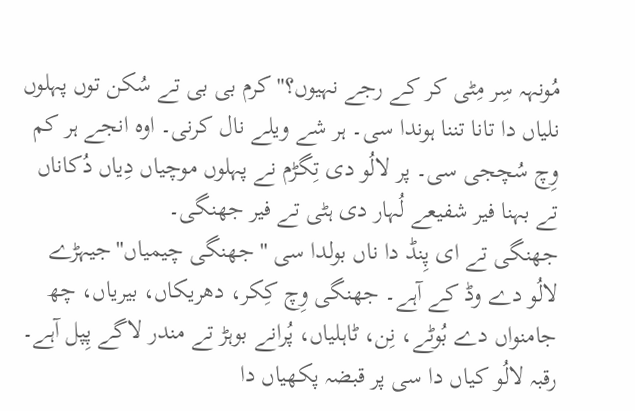مُونہہ سِر مِٹی کر کے رجے نہیوں؟"کرم بی بی تے سُکن توں پہلوں نلیاں دا تانا تننا ہوندا سی۔ ہر شے ویلے نال کرنی۔ اوہ انجے ہر کم وِچ سُچجی سی۔ پر لالُو دی تِگڑم نے پہلوں موچیاں دِیاں دُکاناں تے بہنا فیر شفیعے لُہار دی ہٹی تے فیر جھنگی۔
جھنگی تے ای پِنڈ دا ناں بولدا سی "جھنگی چیمیاں"جیہڑے لالُو دے وڈ کے آہے۔ جھنگی وِچ کِکر، دھریکاں، بیریاں، چھ جامنواں دے بُوٹے، نِن، ٹاہلیاں، پُرانے بوہڑ تے مندر لاگے پِپل آہے۔ رقبہ لالُو کیاں دا سی پر قبضہ پکھیاں دا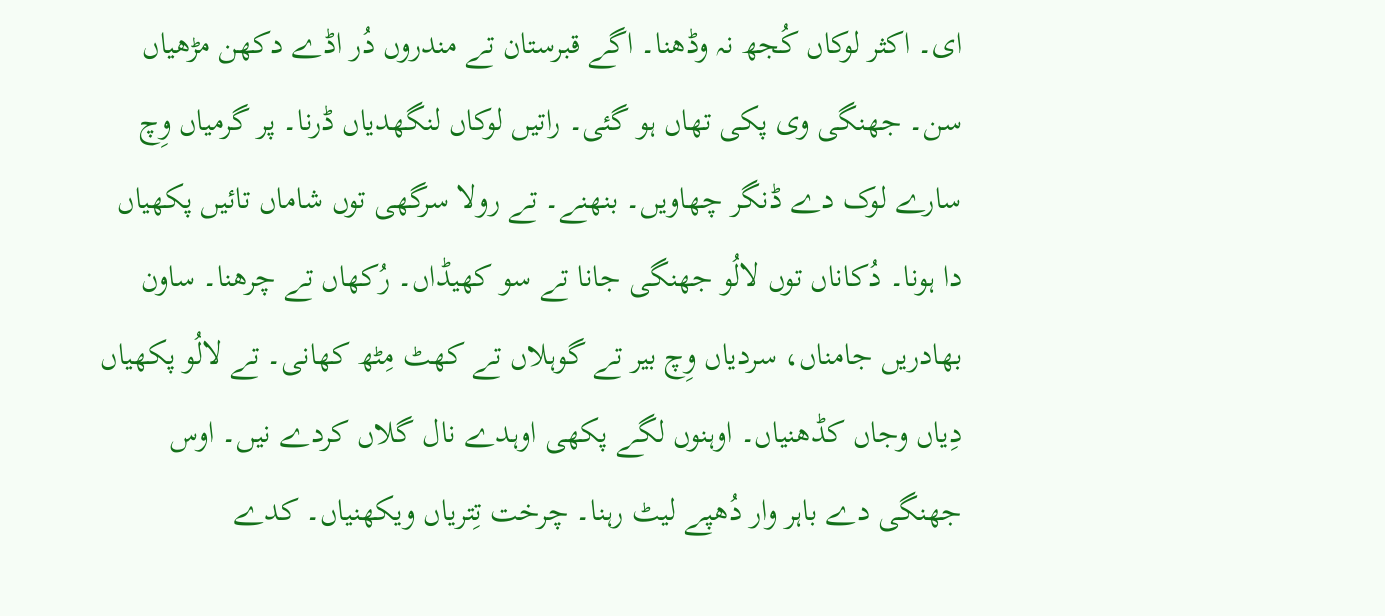ای۔ اکثر لوکاں کُجھ نہ وڈھنا۔ اگے قبرستان تے مندروں دُر اڈے دکھن مڑھیاں سن۔ جھنگی وی پکی تھاں ہو گئی۔ راتیں لوکاں لنگھدیاں ڈرنا۔ پر گرمیاں وِچ سارے لوک دے ڈنگر چھاویں۔ بنھنے۔ تے رولا سرگھی توں شاماں تائیں پکھیاں دا ہونا۔ دُکاناں توں لالُو جھنگی جانا تے سو کھیڈاں۔ رُکھاں تے چرھنا۔ ساون بھادریں جامناں، سردیاں وِچ بیر تے گوہلاں تے کھٹ مِٹھ کھانی۔ تے لالُو پکھیاں دِیاں وجاں کڈھنیاں۔ اوہنوں لگے پکھی اوہدے نال گلاں کردے نیں۔ اوس جھنگی دے باہر وار دُھپے لیٹ رہنا۔ چرخت تِتریاں ویکھنیاں۔ کدے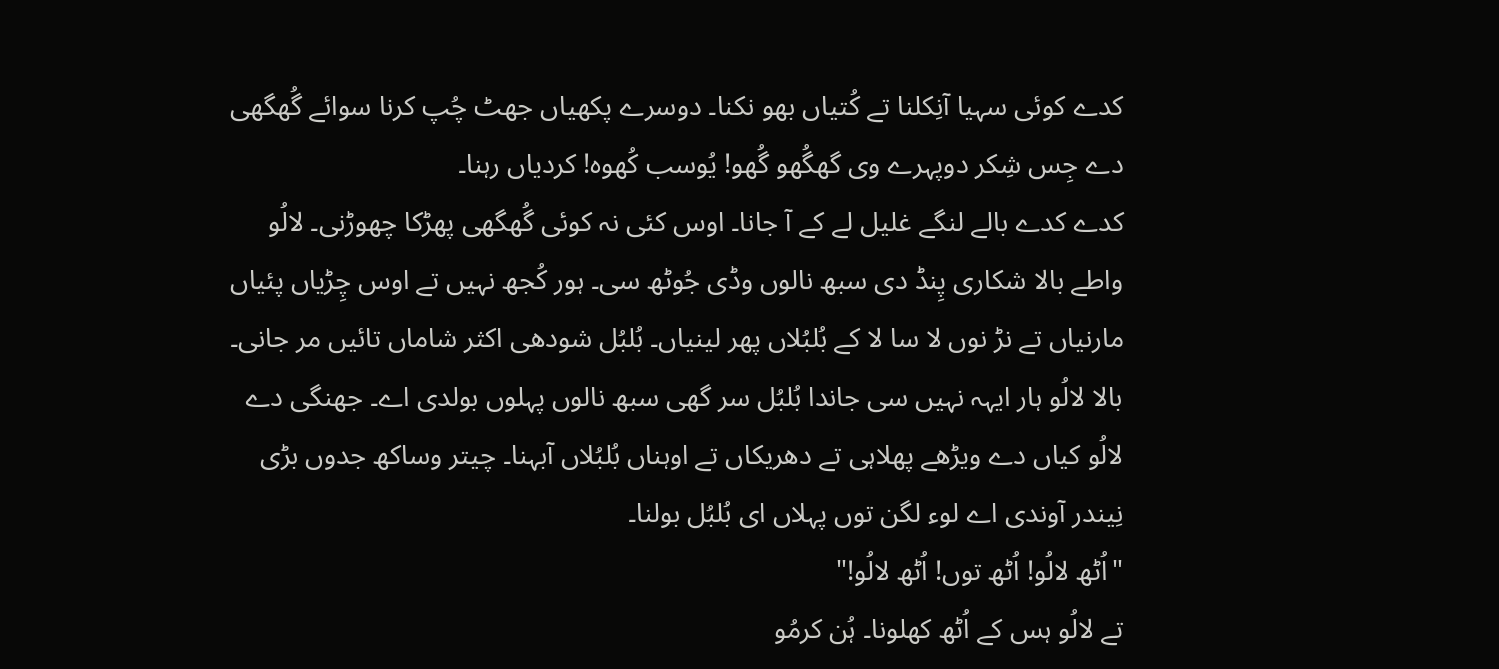کدے کوئی سہیا آنِکلنا تے کُتیاں بھو نکنا۔ دوسرے پکھیاں جھٹ چُپ کرنا سوائے گُھگھی دے جِس شِکر دوپہرے وی گھگُھو گُھو! یُوسب کُھوہ! کردیاں رہنا۔
کدے کدے بالے لنگے غلیل لے کے آ جانا۔ اوس کئی نہ کوئی گُھگھی پھڑکا چھوڑنی۔ لالُو واطے بالا شکاری پِنڈ دی سبھ نالوں وڈی جُوٹھ سی۔ ہور کُجھ نہیں تے اوس چِڑیاں پئیاں مارنیاں تے نڑ نوں لا سا لا کے بُلبُلاں پھر لینیاں۔ بُلبُل شودھی اکثر شاماں تائیں مر جانی۔
بالا لالُو ہار ایہہ نہیں سی جاندا بُلبُل سر گھی سبھ نالوں پہلوں بولدی اے۔ جھنگی دے لالُو کیاں دے ویڑھے پھلاہی تے دھریکاں تے اوہناں بُلبُلاں آبہنا۔ چیتر وساکھ جدوں بڑی نِیندر آوندی اے لوء لگن توں پہلاں ای بُلبُل بولنا۔
"اُٹھ لالُو! اُٹھ توں! اُٹھ لالُو!"
تے لالُو ہس کے اُٹھ کھلونا۔ ہُن کرمُو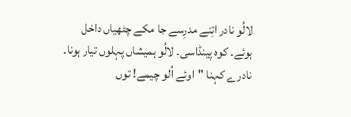لالُو نادر اتِنے مدرِسے جا مکے چٹھیاں داخل ہوئے۔ کوہ پینڈاسی۔ لالُو ہمیشاں پہلوں تیار ہونا۔ نادرے کہنا "اوئے اُلو چیمے! توں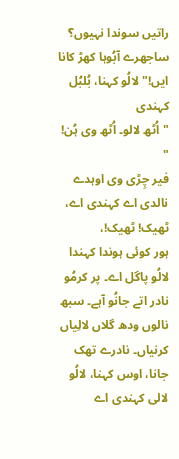راتیں سوندا نہیوں؟ ساجھرے آبُوہا کھڑ کانا ایں!"لالُو کہنا، بُلبُل کہندی
"اُٹھ لالو۔ اُٹھ وی ہُن!
"
فیر چِڑی وی اوہدے نالدی اے کہندی اے، ٹھیک! ٹھیک!،
ہور کوئی ہوندا کہندا لالُو پاگل اے۔ پر کرمُو نادر اتے جانُو آہے۔ سبھ نالوں ودھ گلاں لالِیاں کرنیاں۔ نادرے تھک جانا، اوس کہنا، لالُو لالی کہندی اے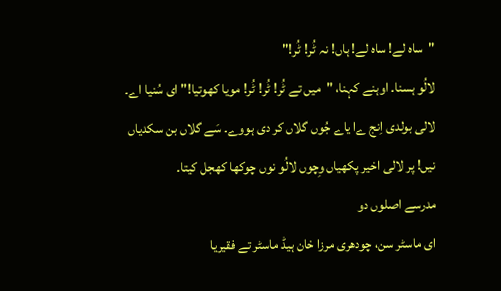"ساہ لے! ساہ لے! ہاں! نہ ٹُر! ٹُر!"
لالُو ہسنا۔ اوہنے کہنا، "میں تے ٹُر! ٹُر! ٹُر! مویا کھوتیا!" ای سُنیا اے۔ لالی بولدی اِنج ےا یاے جُوں گلاں کر دی ہووے۔ سَے گلاں بن سکدیاں نیں! پر لالی اخیر پکھیاں وِچوں لالُو نوں چوکھا کھجل کیتا۔
مدرسے اصلوں دو
ای ماسٹر سن، چودھری مرزا خان ہیڈ ماسٹر تے فقیریا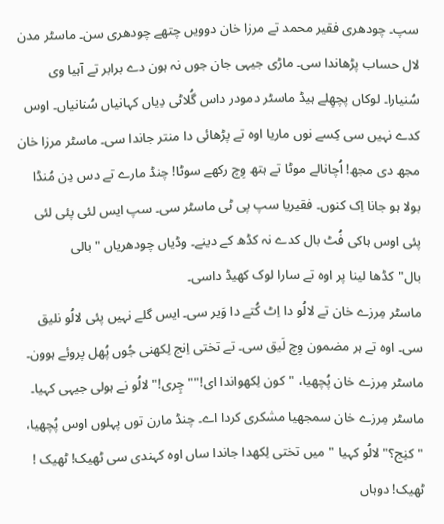سپ۔ چودھری فقیر محمد تے مرزا خان دوویں چتھے چودھری سن۔ ماسٹر مدن لال حساب پڑھاندا سی۔ ماڑی جیہی جان جوں نہ ہون دے برابر تے آہیا وی سُنیارا۔ لوکاں پچھِلے ہیڈ ماسٹر دمودر داس گُلاٹی دِیاں کہانیاں سُنانیاں۔ اوس کدے نہیں سی کِسے نوں ماریا اوہ تے پڑھائی دا منتر جاندا سی۔ ماسٹر مرزا خان مجھ دی مجھ! اُچانالے موٹا تے ہتھ وِچ رکھے سوٹا! چنڈ مارے تے دس دِن مُنڈا بولا ہو جانا اِک کنوں۔ فقیریا سپ پی ٹی ماسٹر سی۔ سپ ایس لئی پئی لئی پئی اوس ہاکی فُٹ بال کدے نہ کڈھ کے دینے۔ وڈیاں چودھریاں "بالی بال"کڈھا لینا پر اوہ تے سارا لوک کھیڈ داسی۔
ماسٹر مِرزے خان تے لالُو دا اِٹ کُتے دا وَیر سی۔ ایس گلے نہیں پئی لالُو نلیق سی۔ اوہ تے ہر مضمون وِچ لَیق سی۔ تے تختی اِنج لِکھنی جُوں پُھل پروئے ہوون۔ ماسٹر مِرزے خان پُچھیا، "کون لِکھواندا ای!""چِری!"لالُو نے ہولی جیہی کہیا۔ ماسٹر مِرزے خان سمجھیا مشکری کردا اے۔ چنڈ مارن توں پہلوں اوس پُچھیا، "کنِج؟"لالُو کہیا "میں تختی لِکھدا جاندا ساں اوہ کہندی سی ٹھیک! ٹھیک ! ٹھیک! دوہاں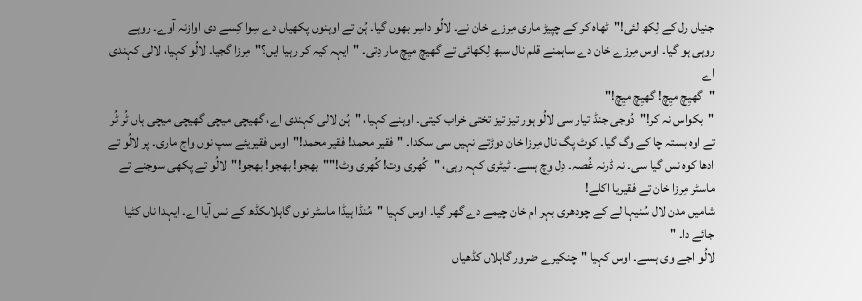جنیاں رل کے لِکھ لئی!"ٹھاہ کر کے چپیڑ ماری مِرزے خان نے۔ لالُو داسِر بھوں گیا۔ ہُن تے اوہنوں پکھیاں دے سِوا کِسے دی اوازنہ آوے۔ روہے روہی ہو گیا۔ اوس مِرزے خان دے ساہمنے قلم نال سبھ لِکھائی تے گھیچ میِچ مار دِتی۔ "ایہہ کیہ کر رہیا ایں؟"مِرزا گجیا۔ لالُو کہیا، لالی کہندی اے
"گھیِچ میِچ! گھیِچ میِچ!"
"بکواس نہ کر!"دُوجی جنڈ تیار سی لالُو ہور تیز تیز تختی خراب کیتی۔ اوہنے کہیا، "ہُن لالی کہندی اے، گھیچی میچی گھیچی میچی ہاں ٹُر ٹُر
تے اوہ بستہ چا کے وگ گیا۔ کوٹ پگ نال مِرزا خان دوڑتے نہیں سی سکدا۔ "فقیر محمد! فقیر محمد!"اوس فقیریئے سپ نوں واج ماری۔ پر لالُو تے ادھا کوہ نس گیا سی۔ نہ ڈرنہ غُصہ۔ دِل وِچ ہسے۔ ٹیٹری کہہ رہی، "کُھری وت! کُھری وٹ!""بھجو! بھجو! بھجو!"لالُو تے پکھی سوجنے تے ماسٹر مِرزا خان تے فقیریا اکلے!
شامیں مدن لال سُنیہا لے کے چودھری بہر ام خان چیمے دے گھر گیا۔ اوس کہیا "مُنڈا ہیڈا ماسٹر نوں گاہلاںکڈھ کے نس آیا اے۔ ایہدا ناں کٹیا جائے دا۔ "
لالُو اجے وی ہسے۔ اوس کہیا "چنکیرے ضرور گاہلاں کڈھیاں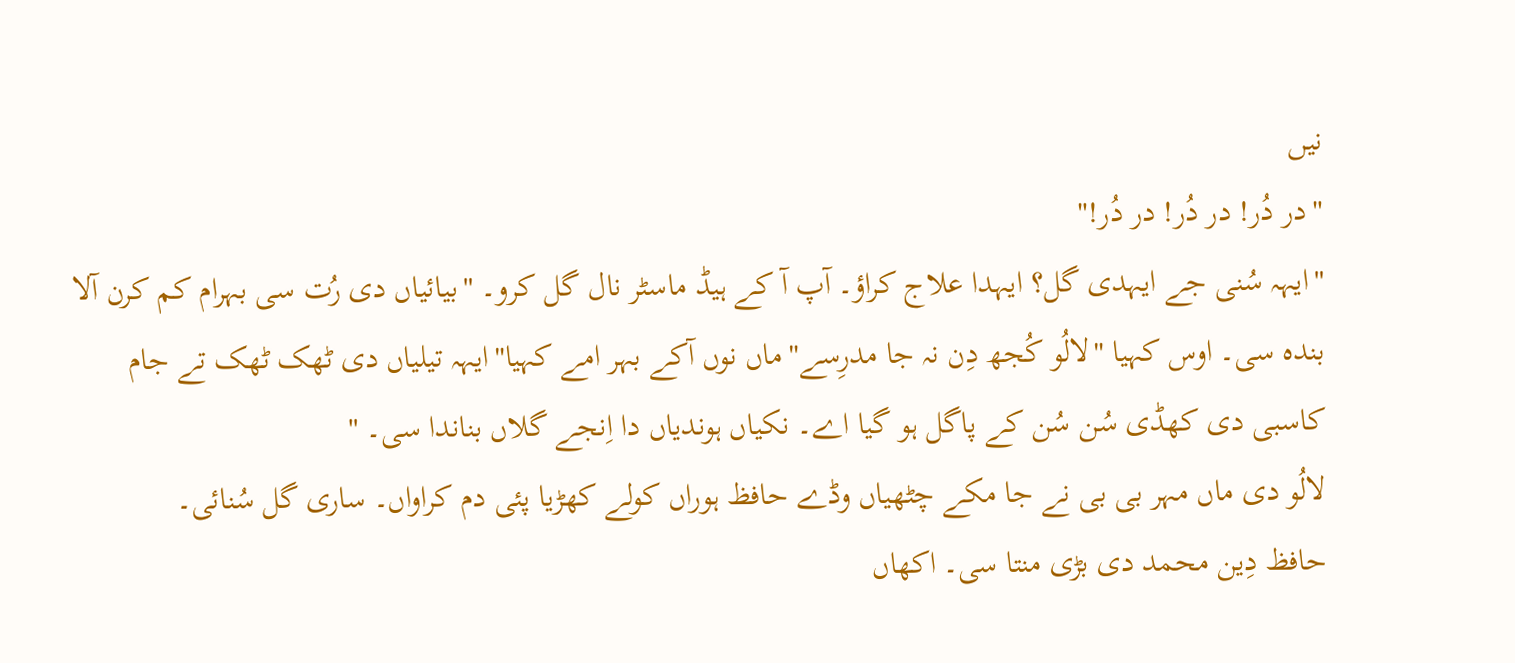نیں
"در دُر! در دُر! در دُر!"
"ایہہ سُنی جے ایہدی گل؟ ایہدا علاج کراؤ۔ آپ آ کے ہیڈ ماسٹر نال گل کرو۔ "بیائیاں دی رُت سی بہرام کم کرن آلا بندہ سی۔ اوس کہیا "لالُو کُجھ دِن نہ جا مدرِسے"ماں نوں آکے بہر امے کہیا"ایہہ تیلیاں دی ٹھک ٹھک تے جام کاسبی دی کھڈی سُن سُن کے پاگل ہو گیا اے۔ نکیاں ہوندیاں دا اِنجے گلاں بناندا سی۔ "
لالُو دی ماں مہر بی بی نے جا مکے چٹھیاں وڈے حافظ ہوراں کولے کھڑیا پئی دم کراواں۔ ساری گل سُنائی۔
حافظ دِین محمد دی بڑی منتا سی۔ اکھاں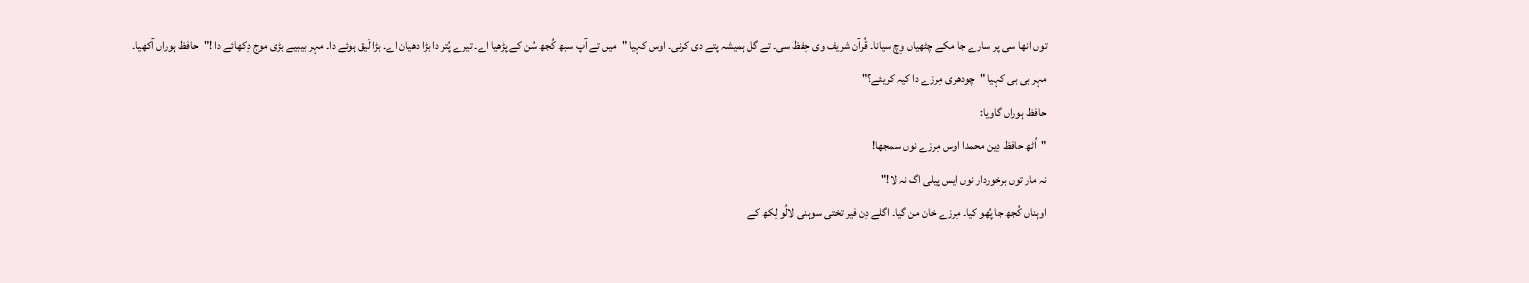توں انھا سی پر سارے جا مکے چٹھیاں وِچ سیانا۔ قُرآن شریف وی حِفظ سی۔ تے گل ہمیشہ پتے دی کرنی۔ اوس کہیا "میں تے آپ سبھ کُجھ سُن کے پڑھیا اے۔ تیرے پُتر دا بڑا دھیان اے۔ بڑا لَیق ہوئے دا۔ مہر بیبیے بڑی موج دِکھائے دا !"حافظ ہوراں آکھیا۔
مہر بی بی کہیا "چودھری مِرزے دا کیہ کریئے؟"
حافظ ہوراں گاویا:
"اُٹھ حافظ دِین محمدا اوس مِرزے نوں سمجھا!
نہ مار توں برخوردار نوں ایس پیلی اگ نہ لا!"
اوہناں کُجھ جا پُھو کیا۔ مِرزے خان من گیا۔ اگلے دِن فیر تختی سوہنی لالُو لِکھ کے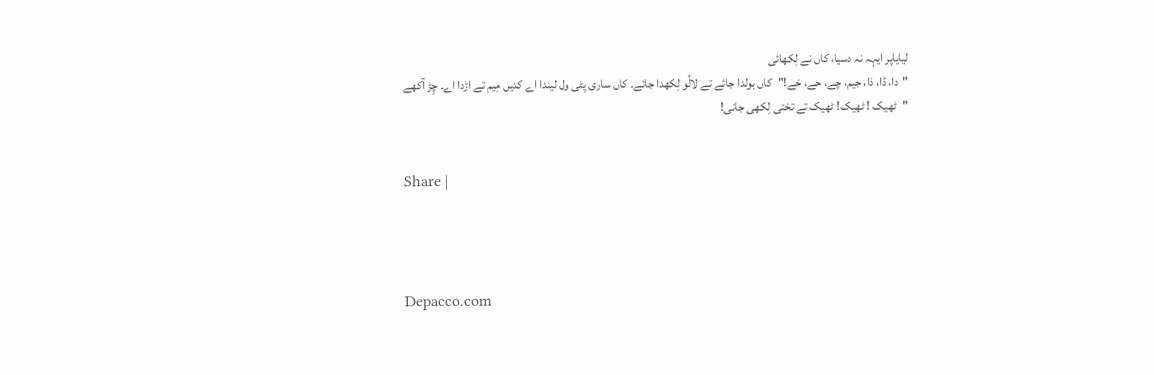لیایاپر ایہہ نہ دسیا، کاں نے لِکھائی
"دا، ڈا، ذا، جیم، چے، حے، خے!"کاں بولدا جائے تے لالُو لِکھدا جائے۔ کاں ساری پٹی ول لیندا اے کدیں مِیم تے اڑدا اے۔ چِڑ آکھے "ٹھیک ! ٹھیک! ٹھیک تے تختی لِکھی جانی!


Share |




Depacco.com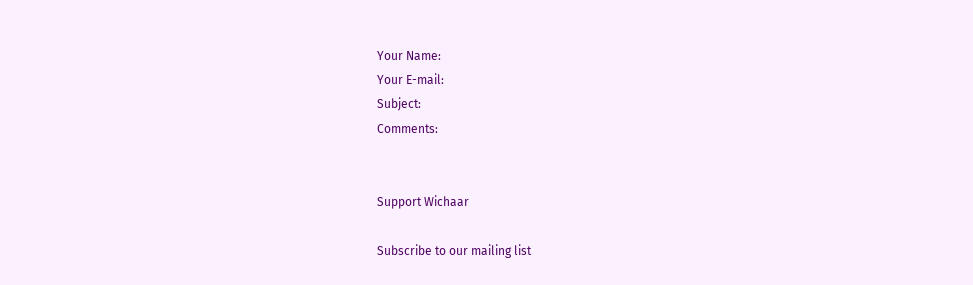Your Name:
Your E-mail:
Subject:
Comments:


Support Wichaar

Subscribe to our mailing list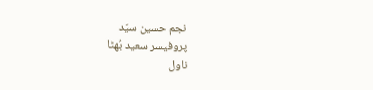نجم حسین سیّد
پروفیسر سعید بُھٹا
ناول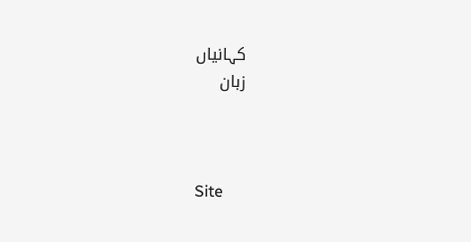کہانیاں
زبان



Site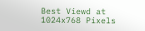Best Viewd at 1024x768 Pixels